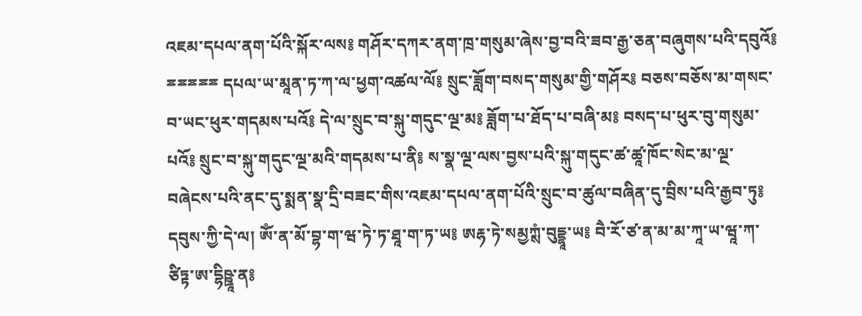འཇམ་དཔལ་ནག་པོའི་སྐོར་ལས༔ གཤོར་དཀར་ནག་ཁྲ་གསུམ་ཞེས་བྱ་བའི་ཟབ་རྒྱ་ཅན་བཞུགས་པའི་དབུའོ༔ ྈྈྈྈྈ དཔལ་ཡ་མཱན་ཏ་ཀ་ལ་ཕྱག་འཚལ་ལོ༔ སྲུང་ཟློག་བསད་གསུམ་གྱི་གཤོར༔ བཅས་བཅོས་མ་གསང་བ་ཡང་ཕུར་གདམས་པའོ༔ དེ་ལ་སྲུང་བ་སྐུ་གདུང་ལྔ་མ༔ ཟློག་པ་ཐོད་པ་བཞི་མ༔ བསད་པ་ཕུར་བུ་གསུམ་པའོ༔ སྲུང་བ་སྐུ་གདུང་ལྔ་མའི་གདམས་པ་ནི༔ ས་སྣ་ལྔ་ལས་བྱས་པའི་སྐུ་གདུང་ཚ་ཚཱ་ཁོང་སེང་མ་ལྔ་བཞེངས་པའི་ནང་དུ་སྨན་སྣ་དྲི་བཟང་གིས་འཇམ་དཔལ་ནག་པོའི་སྲུང་བ་ཚུལ་བཞིན་དུ་བྲིས་པའི་རྒྱབ་ཏུ༔ དབུས་ཀྱི་དེ་ལ། ཨོཾ་ན་མོ་བྷ་ག་ཝ་ཏེ་ཏ་ཐཱ་ག་ཏ་ཡ༔ ཨརྷ་ཏེ་སམྱཀྶཾ་བུདྡྷཱ་ཡ༔ བཻ་རོ་ཙ་ན་མ་མ་ཀཱ་ཡ་ཝཱ་ཀ་ཙིཏྟ་ཨ་དྷིཥྛཱ་ན༔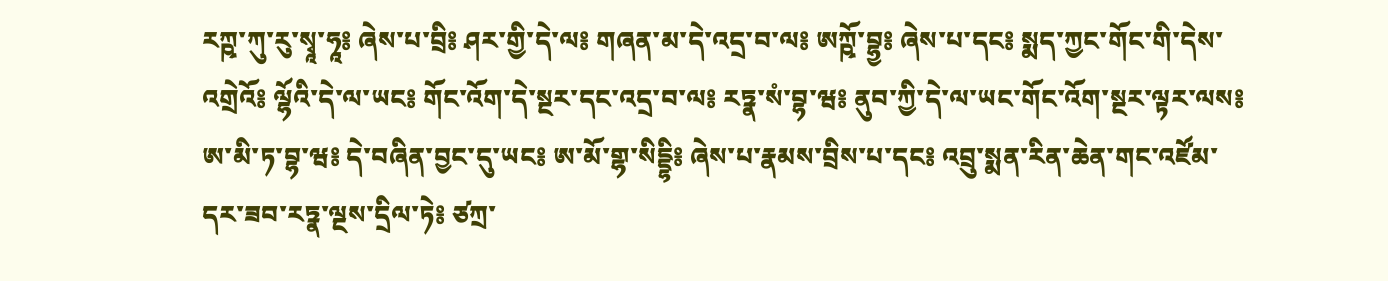རཀྵ་ཀུ་རུ་སྭཱ་ཧཱ༔ ཞེས་པ་བྲི༔ ཤར་གྱི་དེ་ལ༔ གཞན་མ་དེ་འདྲ་བ་ལ༔ ཨཀྵོ་བྷྱ༔ ཞེས་པ་དང༔ སྨད་ཀྱང་གོང་གི་དེས་འགྲེའོ༔ ལྷོའི་དེ་ལ་ཡང༔ གོང་འོག་དེ་སྔར་དང་འདྲ་བ་ལ༔ རཏྣ་སཾ་བྷ་ཝ༔ ནུབ་ཀྱི་དེ་ལ་ཡང་གོང་འོག་སྔར་ལྟར་ལས༔ ཨ་མི་ཏ་བྷ་ཝ༔ དེ་བཞིན་བྱང་དུ་ཡང༔ ཨ་མོ་གྷ་སིདྡྷི༔ ཞེས་པ་རྣམས་བྲིས་པ་དང༔ འབྲུ་སྨན་རིན་ཆེན་གང་འཛོམ་དར་ཟབ་རཏྣ་ལྔས་དྲིལ་ཏེ༔ ཙཀྲ་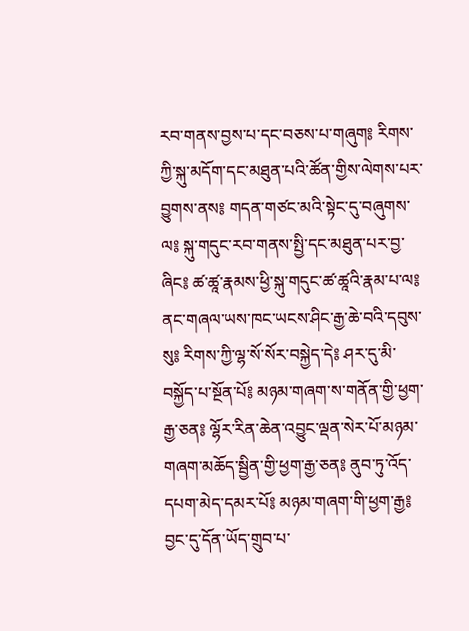རབ་གནས་བྱས་པ་དང་བཅས་པ་གཞུག༔ རིགས་ཀྱི་སྐུ་མདོག་དང་མཐུན་པའི་ཚོན་གྱིས་ལེགས་པར་བྱུགས་ནས༔ གདན་གཙང་མའི་སྟེང་དུ་བཞུགས་ལ༔ སྐུ་གདུང་རབ་གནས་སྤྱི་དང་མཐུན་པར་བྱ་ཞིང༔ ཚ་ཚཱ་རྣམས་ཕྱི་སྐུ་གདུང་ཚ་ཚཱའི་རྣམ་པ་ལ༔ ནང་གཞལ་ཡས་ཁང་ཡངས་ཤིང་རྒྱ་ཆེ་བའི་དབུས་སུ༔ རིགས་ཀྱི་ལྷ་སོ་སོར་བསྐྱེད་དེ༔ ཤར་དུ་མི་བསྐྱོད་པ་སྔོན་པོ༔ མཉམ་གཞག་ས་གནོན་གྱི་ཕྱག་རྒྱ་ཅན༔ ལྷོར་རིན་ཆེན་འབྱུང་ལྡན་སེར་པོ་མཉམ་གཞག་མཆོད་སྦྱིན་གྱི་ཕྱག་རྒྱ་ཅན༔ ནུབ་ཏུ་འོད་དཔག་མེད་དམར་པོ༔ མཉམ་གཞག་གི་ཕྱག་རྒྱ༔ བྱང་དུ་དོན་ཡོད་གྲུབ་པ་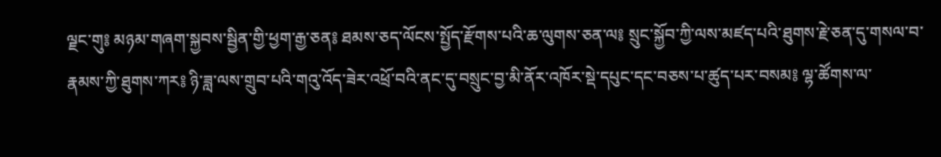ལྗང་གུ༔ མཉམ་གཞག་སྐྱབས་སྦྱིན་གྱི་ཕྱག་རྒྱ་ཅན༔ ཐམས་ཅད་ལོངས་སྤྱོད་རྫོགས་པའི་ཆ་ལུགས་ཅན་ལ༔ སྲུང་སྐྱོབ་ཀྱི་ལས་མཛད་པའི་ཐུགས་རྗེ་ཅན་དུ་གསལ་བ་རྣམས་ཀྱི་ཐུགས་ཀར༔ ཉི་ཟླ་ལས་གྲུབ་པའི་གའུ་འོད་ཟེར་འཕྲོ་བའི་ནང་དུ་བསྲུང་བྱ་མི་ནོར་འཁོར་སྡེ་དཔུང་དང་བཅས་པ་ཚུད་པར་བསམ༔ ལྷ་ཚོགས་ལ་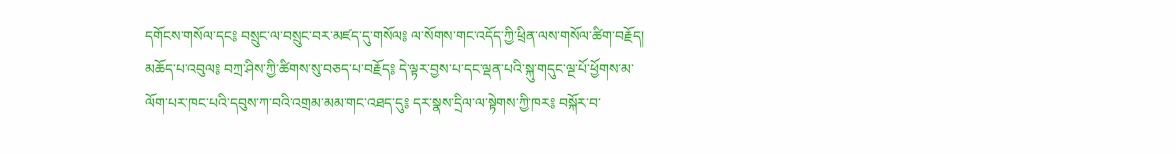དགོངས་གསོལ་དང༔ བསྲུང་ལ་བསྲུང་བར་མཛད་དུ་གསོལ༔ ལ་སོགས་གང་འདོད་ཀྱི་ཕྲིན་ལས་གསོལ་ཚིག་བརྗོད། མཆོད་པ་འབུལ༔ བཀྲ་ཤིས་ཀྱི་ཚིགས་སུ་བཅད་པ་བརྗོད༔ དེ་ལྟར་བྱས་པ་དང་ལྡན་པའི་སྐུ་གདུང་ལྔ་པོ་ཕྱོགས་མ་ལོག་པར་ཁང་པའི་དབུས་ཀ་བའི་འགྲམ་མམ་གང་འཐད་དུ༔ དར་སྣས་དྲིལ་ལ་སྟེགས་ཀྱི་ཁར༔ བསྐོར་བ་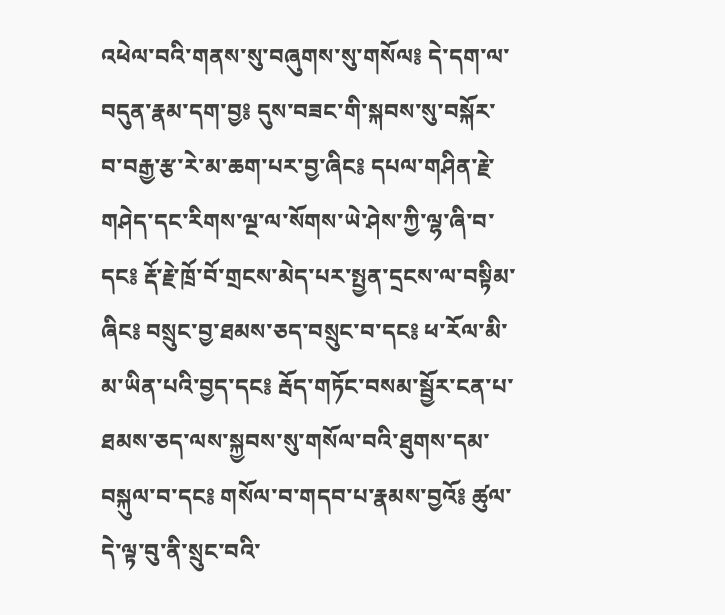འཕེལ་བའི་གནས་སུ་བཞུགས་སུ་གསོལ༔ དེ་དག་ལ་བདུན་རྣམ་དག་བྱ༔ དུས་བཟང་གི་སྐབས་སུ་བསྐོར་བ་བརྒྱ་རྩ་རེ་མ་ཆག་པར་བྱ་ཞིང༔ དཔལ་གཤིན་རྗེ་གཤེད་དང་རིགས་ལྔ་ལ་སོགས་ཡེ་ཤེས་ཀྱི་ལྷ་ཞི་བ་དང༔ རྡོ་རྗེ་ཁྲོ་བོ་གྲངས་མེད་པར་སྤྱན་དྲངས་ལ་བསྟིམ་ཞིང༔ བསྲུང་བྱ་ཐམས་ཅད་བསྲུང་བ་དང༔ ཕ་རོལ་མི་མ་ཡིན་པའི་བྱད་དང༔ རྦོད་གཏོང་བསམ་སྦྱོར་ངན་པ་ཐམས་ཅད་ལས་སྐྱབས་སུ་གསོལ་བའི་ཐུགས་དམ་བསྐུལ་བ་དང༔ གསོལ་བ་གདབ་པ་རྣམས་བྱའོ༔ ཚུལ་དེ་ལྟ་བུ་ནི་སྲུང་བའི་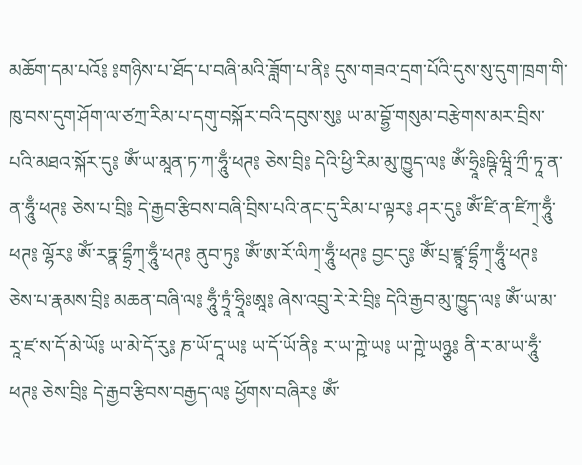མཆོག་དམ་པའོ༔ ༔གཉིས་པ་ཐོད་པ་བཞི་མའི་ཟློག་པ་ནི༔ དུས་གཟའ་དྲག་པོའི་དུས་སུ་དུག་ཁྲག་གི་ཁུ་བས་དུག་ཤོག་ལ་ཙཀྲ་རིམ་པ་དགུ་བསྐོར་བའི་དབུས་སུ༔ ཡ་མ་བྷྱོ་གསུམ་བརྩེགས་མར་བྲིས་པའི་མཐའ་སྐོར་དུ༔ ཨོཾ་ཡ་མཱན་ཏ་ཀ་ཧཱུྃ་ཕཊ༔ ཅེས་བྲི༔ དེའི་ཕྱི་རིམ་མུ་ཁྱུད་ལ༔ ཨོཾ་ཧྲཱིཿཥྚི་ཝཱི་ཀྲྀ་ཏཱ་ན་ན་ཧཱུྃ་ཕཊ༔ ཅེས་པ་བྲི༔ དེ་རྒྱབ་རྩིབས་བཞི་བྲིས་པའི་ནང་དུ་རིམ་པ་ལྟར༔ ཤར་དུ༔ ཨོཾ་ཛི་ན་ཛིཀ྄་ཧཱུྃ་ཕཊ༔ ལྷོར༔ ཨོཾ་རཏྣ་དྷྲྀཀ྄་ཧཱུྃ་ཕཊ༔ ནུབ་ཏུ༔ ཨོཾ་ཨ་རོ་ལིཀ྄་ཧཱུྃ་ཕཊ༔ བྱང་དུ༔ ཨོཾ་པྲ་ཛྙཱ་དྷྲྀཀ྄་ཧཱུྃ་ཕཊ༔ ཅེས་པ་རྣམས་བྲི༔ མཆན་བཞི་ལ༔ ཧཱུྃ་ཏྲཱཾ་ཧྲཱིཿཨཱ༔ ཞེས་འབྲུ་རེ་རེ་བྲི༔ དེའི་རྒྱབ་མུ་ཁྱུད་ལ༔ ཨོཾ་ཡ་མ་རཱ་ཛ་ས་དོ་མེ་ཡོ༔ ཡ་མེ་དོ་རུ༔ ཎ་ཡོ་དཱ་ཡ༔ ཡ་དོ་ཡོ་ནི༔ ར་ཡ་ཀྵེ་ཡ༔ ཡ་ཀྵེ་ཡཉྩ༔ ནི་ར་མ་ཡ་ཧཱུྃ་ཕཊ༔ ཅེས་བྲི༔ དེ་རྒྱབ་རྩིབས་བརྒྱད་ལ༔ ཕྱོགས་བཞིར༔ ཨོཾ་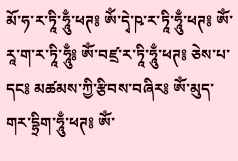མོ་ཧ་ར་ཏཱི་ཧཱུྃ་ཕཊ༔ ཨོཾ་དྭེ་ཥ་ར་ཏཱི་ཧཱུྃ་ཕཊ༔ ཨོཾ་རཱ་ག་ར་ཏཱི་ཧཱུྃ༔ ཨོཾ་བཛྲ་ར་ཏཱི་ཧཱུྃ་ཕཊ༔ ཅེས་པ་དང༔ མཚམས་ཀྱི་རྩིབས་བཞིར༔ ཨོཾ་མུད་གར་དྷྲིག་ཧཱུྃ་ཕཊ༔ ཨོཾ་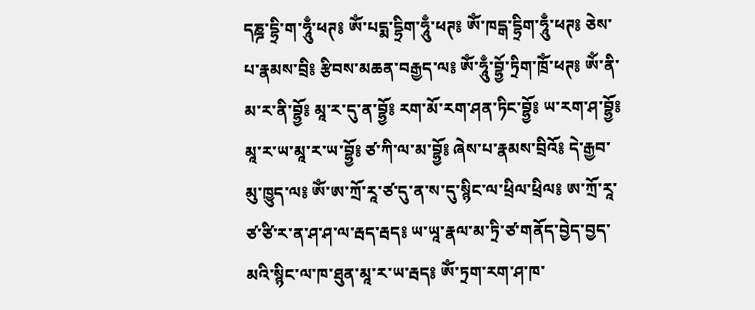དཎྜ་དྷྲི་ག་ཧཱུྃ་ཕཊ༔ ཨོཾ་པདྨ་དྷྲིག་ཧཱུྃ་ཕཊ༔ ཨོཾ་ཁདྒ་དྷྲིག་ཧཱུྃ་ཕཊ༔ ཅེས་པ་རྣམས་བྲི༔ རྩིབས་མཆན་བརྒྱད་ལ༔ ཨོཾ་ཧཱུྃ་བྷྱོ་ཏྲིག་ཁྲོཾ་ཕཊ༔ ཨོཾ་ནི་མ་ར་ནི་བྷྱོ༔ མཱ་ར་དུ་ན་བྷྱོ༔ རག་མོ་རག་ཤན་ཏིང་བྷྱོ༔ ཡ་རག་ཤ་བྷྱོ༔ མཱ་ར་ཡ་མཱ་ར་ཡ་བྷྱོ༔ ཙ་ཀི་ལ་མ་བྷྱོ༔ ཞེས་པ་རྣམས་བྲིའོ༔ དེ་རྒྱབ་མུ་ཁྱུད་ལ༔ ཨོཾ་ཨ་ཀྲོ་རཱ་ཙ་དུ་ན་ས་དུ་སྙིང་ལ་ཕྲིལ་ཕྲིལ༔ ཨ་ཀྲོ་རཱ་ཙ་ཙི་ར་ན་ཤ་ཤ་ལ་རྦད་རྦད༔ ཡ་ཡཱ་རྣལ་མ་ཏྲི་ཙ་གནོད་བྱེད་བྱད་མའི་སྙིང་ལ་ཁ་ཐུན་མཱ་ར་ཡ་རྦད༔ ཨོཾ་ཏྲག་རག་ཤ་ཁ་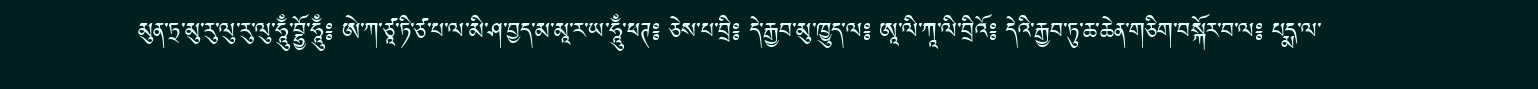མུན་ཏྲ་མུ་རུ་ལུ་རུ་ལུ་ཧཱུྃ་བྷྱོ་ཧཱུྃ༔ ཨེ་ཀ་ཙཱ་ཏི་ཙ་པ་ལ་མི་ཤ་བྱད་མ་མཱ་ར་ཡ་ཧཱུྃ་ཕཊ༔ ཅེས་པ་བྲི༔ དེ་རྒྱབ་མུ་ཁྱུད་ལ༔ ཨཱ་ལི་ཀཱ་ལི་བྲིའོ༔ དེའི་རྒྱབ་ཏུ་ཆ་ཆེན་གཅིག་བསྐོར་བ་ལ༔ པདྨ་ལ་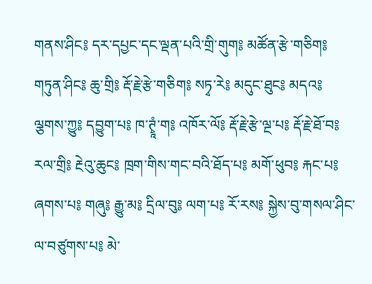གནས་ཤིང༔ དར་དཔྱང་དང་ལྡན་པའི་གྲི་གུག༔ མཚོན་རྩེ་གཅིག༔ གཏུན་ཤིང༔ ཆུ་གྲི༔ རྡོ་རྗེ་རྩེ་གཅིག༔ སཏྭ་རེ༔ མདུང་ཐུང༔ མདའ༔ ལྕགས་ཀྱུ༔ དབྱུག་པ༔ ཁ་ཊྭཱཾ་ག༔ འཁོར་ལོ༔ རྡོ་རྗེ་རྩེ་ལྔ་པ༔ རྡོ་རྗེ་ཐོ་བ༔ རལ་གྲི༔ རྔེའུ་ཆུང༔ ཁྲག་གིས་གང་བའི་ཐོད་པ༔ མགོ་ཕུབ༔ རྐང་པ༔ ཞགས་པ༔ གཞུ༔ རྒྱུ་མ༔ དྲིལ་བུ༔ ལག་པ༔ རོ་རས༔ སྐྱེས་བུ་གསལ་ཤིང་ལ་བཙུགས་པ༔ མེ་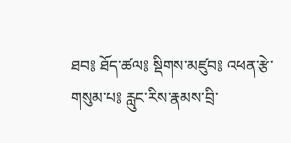ཐབ༔ ཐོད་ཚལ༔ སྡིགས་མཛུབ༔ འཕན་རྩེ་གསུམ་པ༔ རླུང་རིས་རྣམས་བྲི་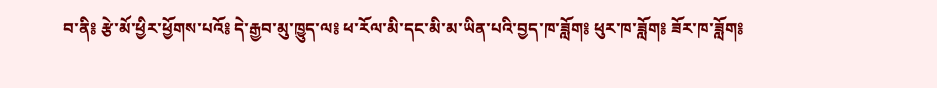བ་ནི༔ རྩེ་མོ་ཕྱིར་ཕྱོགས་པའོ༔ དེ་རྒྱབ་མུ་ཁྱུད་ལ༔ ཕ་རོལ་མི་དང་མི་མ་ཡིན་པའི་བྱད་ཁ་ཟློག༔ ཕུར་ཁ་ཟློག༔ ཟོར་ཁ་ཟློག༔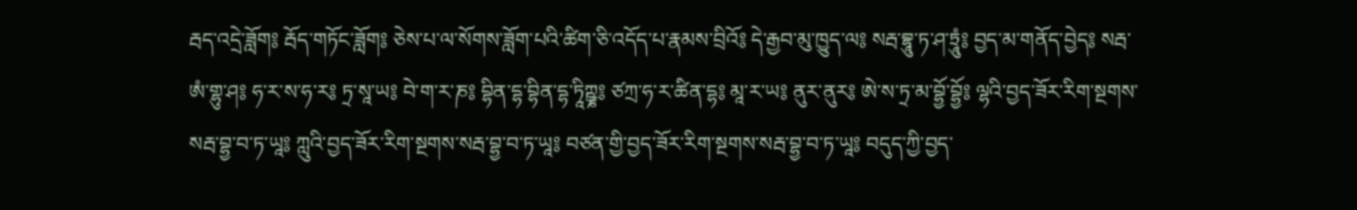རྦད་འདྲེ་ཟློག༔ རྦོད་གཏོང་ཟློག༔ ཅེས་པ་ལ་སོགས་ཟློག་པའི་ཚིག་ཅི་འདོད་པ་རྣམས་བྲིའོ༔ དེ་རྒྱབ་མུ་ཁྱུད་ལ༔ སརྦ་བྷཱུ་ཏ་ཤ་ཏྲཱུཾ༔ བྱད་མ་གནོད་བྱེད༔ སརྦ་ཨཾ་གྷུ་ཤ༔ ཧ་ར་ས་ཧ་ར༔ ཏྲ་སཱ་ཡ༔ བེ་ག་ར་ཎ༔ བྷིན་དྷ་བྷིན་དྷ་ཏཱིཀྵྞ༔ ཙཀྲ་ཧ་ར་ཚིན་དྷ༔ མཱ་ར་ཡ༔ ནུར་ནུར༔ ཨེ་ས་ཏྲ་མ་བྷྱོ་བྷྱོ༔ ལྷའི་བྱད་ཟོར་རིག་སྔགས་སརྦ་བྷྱ་བ་ཏ་ཡཱ༔ ཀླུའི་བྱད་ཟོར་རིག་སྔགས་སརྦ་བྷྱ་བ་ཏ་ཡཱ༔ བཙན་གྱི་བྱད་ཟོར་རིག་སྔགས་སརྦ་བྷྱ་བ་ཏ་ཡཱ༔ བདུད་ཀྱི་བྱད་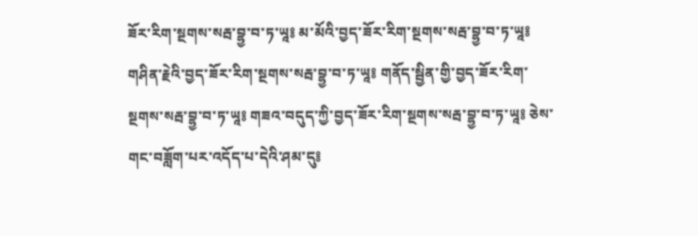ཟོར་རིག་སྔགས་སརྦ་བྷྱ་བ་ཏ་ཡཱ༔ མ་མོའི་བྱད་ཟོར་རིག་སྔགས་སརྦ་བྷྱ་བ་ཏ་ཡཱ༔ གཤིན་རྗེའི་བྱད་ཟོར་རིག་སྔགས་སརྦ་བྷྱ་བ་ཏ་ཡཱ༔ གནོད་སྦྱིན་གྱི་བྱད་ཟོར་རིག་སྔགས་སརྦ་བྷྱ་བ་ཏ་ཡཱ༔ གཟའ་བདུད་ཀྱི་བྱད་ཟོར་རིག་སྔགས་སརྦ་བྷྱ་བ་ཏ་ཡཱ༔ ཅེས་གང་བཟློག་པར་འདོད་པ་དེའི་ཤམ་དུ༔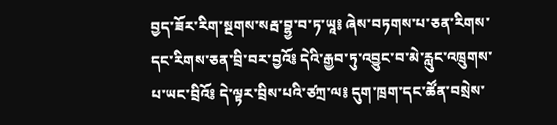བྱད་ཟོར་རིག་སྔགས་སརྦ་བྷྱ་བ་ཏ་ཡཱ༔ ཞེས་བཏགས་པ་ཅན་རིགས་དང་རིགས་ཅན་བྲི་བར་བྱའོ༔ དེའི་རྒྱབ་ཏུ་འབྱུང་བ་མེ་རླུང་འཁྲུགས་པ་ཡང་བྲིའོ༔ དེ་ལྟར་བྲིས་པའི་ཙཀྲ་ལ༔ དུག་ཁྲག་དང་ཚོན་བསྲེས་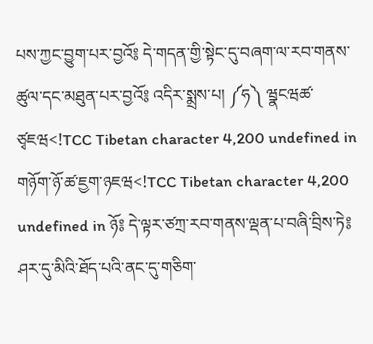པས་ཀྱང་བྱུག་པར་བྱའོ༔ དེ་གདན་གྱི་སྟེང་དུ་བཞག་ལ་རབ་གནས་ཚུལ་དང་མཐུན་པར་བྱའོ༔ འདིར་སྨྲས་པ། ༼ཧ༽ ཝྣངཝཚ་ཙྭཇཝ<!TCC Tibetan character 4,200 undefined in གཉོག་ཉོ་ཚ་ཇྱག་ཉཇཝ<!TCC Tibetan character 4,200 undefined in ཉོ༔ དེ་ལྟར་ཙཀྲ་རབ་གནས་ལྡན་པ་བཞི་བྲིས་ཏེ༔ ཤར་དུ་མིའི་ཐོད་པའི་ནང་དུ་གཅིག་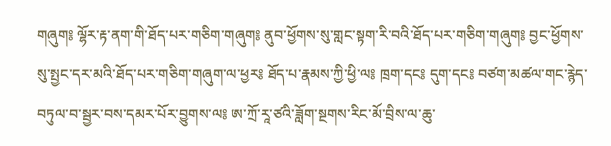གཞུག༔ ལྷོར་རྟ་ནག་གི་ཐོད་པར་གཅིག་གཞུག༔ ནུབ་ཕྱོགས་སུ་གླང་སྟག་རི་བའི་ཐོད་པར་གཅིག་གཞུག༔ བྱང་ཕྱོགས་སུ་སྤྱང་དར་མའི་ཐོད་པར་གཅིག་གཞུག་ལ་ཕྱར༔ ཐོད་པ་རྣམས་ཀྱི་ཕྱི་ལ༔ ཁྲག་དང༔ དུག་དང༔ བཙག་མཚལ་གང་རྙེད་བཏུལ་བ་སྦྱར་བས་དམར་པོར་བྱུགས་ལ༔ ཨ་ཀྲོ་རཱ་ཙའི་ཟློག་སྔགས་རིང་མོ་བྲིས་ལ་ཆུ་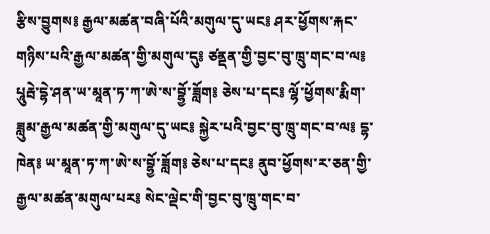རྩིས་བྱུགས༔ རྒྱལ་མཚན་བཞི་པོའི་མགུལ་དུ་ཡང༔ ཤར་ཕྱོགས་རྐང་གཉིས་པའི་རྒྱལ་མཚན་གྱི་མགུལ་དུ༔ ཙནྡན་གྱི་བྱང་བུ་ཁྲུ་གང་བ་ལ༔ པཱུརྦེ་དྷེ་ཤན་ཡ་མཱན་ཏ་ཀ་ཨེ་ས་བྷྱོ་ཟློག༔ ཅེས་པ་དང༔ ལྷོ་ཕྱོགས་རྨིག་ཟླུམ་རྒྱལ་མཚན་གྱི་མགུལ་དུ་ཡང༔ སྐྱེར་པའི་བྱང་བུ་ཁྲུ་གང་བ་ལ༔ དྷ་ཁེན༔ ཡ་མཱན་ཏ་ཀ་ཨེ་ས་བྷྱོ་ཟློག༔ ཅེས་པ་དང༔ ནུབ་ཕྱོགས་ར་ཅན་གྱི་རྒྱལ་མཚན་མགུལ་པར༔ སེང་ལྡེང་གི་བྱང་བུ་ཁྲུ་གང་བ་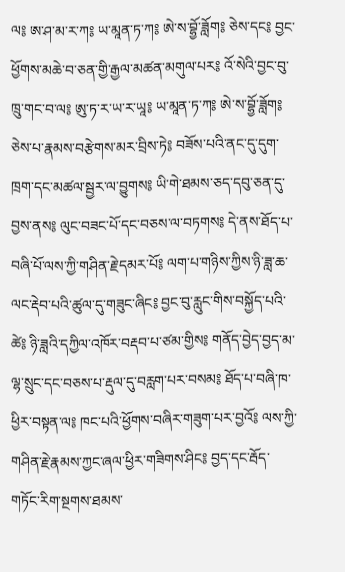ལ༔ ཨ་ཤ་མ་ར་ཀ༔ ཡ་མཱན་ཏ་ཀ༔ ཨེ་ས་བྷྱོ་ཟློག༔ ཅེས་དང༔ བྱང་ཕྱོགས་མཆེ་བ་ཅན་གྱི་རྒྱལ་མཚན་མགུལ་པར༔ འོ་སེའི་བྱང་བུ་ཁྲུ་གང་བ་ལ༔ ཨུ་ཏ་ར་ཡ་ར་ཡཱ༔ ཡ་མཱན་ཏ་ཀ༔ ཨེ་ས་བྷྱོ་ཟློག༔ ཅེས་པ་རྣམས་བརྩེགས་མར་བྲིས་ཏེ༔ བཟོས་པའི་ནང་དུ་དུག་ཁྲག་དང་མཚལ་སྦྱར་ལ་བྱུགས༔ ཡི་གེ་ཐམས་ཅད་དབུ་ཅན་དུ་བྱས་ནས༔ ལུང་བཟང་པོ་དང་བཅས་ལ་བཏགས༔ དེ་ནས་ཐོད་པ་བཞི་པོ་ལས་ཀྱི་གཤིན་རྗེ་དམར་པོ༔ ལག་པ་གཉིས་ཀྱིས་ཉི་ཟླ་ཆ་ལང་རྡེབ་པའི་ཚུལ་དུ་གཟུང་ཞིང༔ བྱང་བུ་རླུང་གིས་བསྐྱོད་པའི་ཚེ༔ ཉི་ཟླའི་དཀྱིལ་འཁོར་བརྡབ་པ་ཙམ་གྱིས༔ གནོད་བྱེད་བྱད་མ་ལྷ་སྲུང་དང་བཅས་པ་རྡུལ་དུ་བརླག་པར་བསམ༔ ཐོད་པ་བཞི་ཁ་ཕྱིར་བསྟན་ལ༔ ཁང་པའི་ཕྱོགས་བཞིར་གཟུག་པར་བྱའོ༔ ལས་ཀྱི་གཤིན་རྗེ་རྣམས་ཀྱང་ཞལ་ཕྱིར་གཟིགས་ཤིང༔ བྱད་དང་རྦོད་གཏོང་རིག་སྔགས་ཐམས་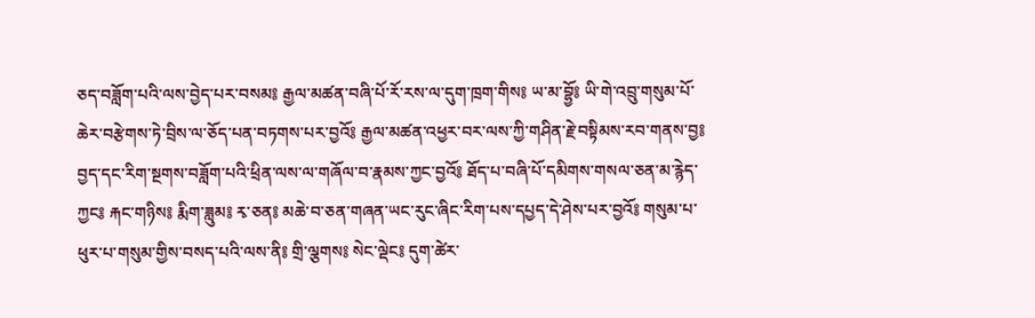ཅད་བཟློག་པའི་ལས་བྱེད་པར་བསམ༔ རྒྱལ་མཚན་བཞི་པོ་རོ་རས་ལ་དུག་ཁྲག་གིས༔ ཡ་མ་བྷྱོ༔ ཡི་གེ་འབྲུ་གསུམ་པོ་ཆེར་བརྩེགས་ཏེ་བྲིས་ལ་ཅོད་པན་བཏགས་པར་བྱའོ༔ རྒྱལ་མཚན་འཕྱར་བར་ལས་ཀྱི་གཤིན་རྗེ་བསྟིམས་རབ་གནས་བྱ༔ བྱད་དང་རིག་སྔགས་བཟློག་པའི་ཕྲིན་ལས་ལ་གཞོལ་བ་རྣམས་ཀྱང་བྱའོ༔ ཐོད་པ་བཞི་པོ་དམིགས་གསལ་ཅན་མ་རྙེད་ཀྱང༔ རྐང་གཉིས༔ རྨིག་ཟླུམ༔ རྭ་ཅན༔ མཆེ་བ་ཅན་གཞན་ཡང་རུང་ཞིང་རིག་པས་དཔྱད་དེ་ཤེས་པར་བྱའོ༔ གསུམ་པ་ཕུར་པ་གསུམ་གྱིས་བསད་པའི་ལས་ནི༔ གྲི་ལྕགས༔ སེང་ལྡེང༔ དུག་ཚེར་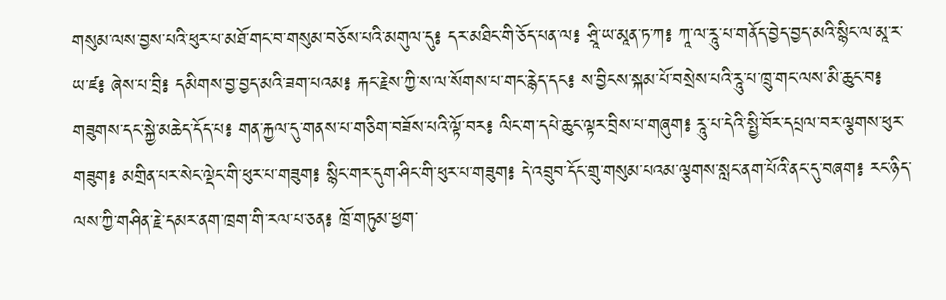གསུམ་ལས་བྱས་པའི་ཕུར་པ་མཐོ་གང་བ་གསུམ་བཅོས་པའི་མགུལ་དུ༔ དར་མཐིང་གི་ཅོད་པན་ལ༔ ཤྲཱི་ཡ་མཱན་ཏ་ཀ༔ ཀཱ་ལ་རཱུ་པ་གནོད་བྱེད་བྱད་མའི་སྙིང་ལ་མཱ་ར་ཡ་ཛ༔ ཞེས་པ་བྲི༔ དམིགས་བྱ་བྱད་མའི་ཟག་པའམ༔ རྐང་རྗེས་ཀྱི་ས་ལ་སོགས་པ་གང་རྙེད་དང༔ ས་བྱིངས་སྐམ་པོ་བསྲེས་པའི་རཱུ་པ་ཁྲུ་གང་ལས་མི་ཆུང་བ༔ གཟུགས་དང་སྐྱེ་མཆེད་དོད་པ༔ གན་རྐྱལ་དུ་གནས་པ་གཅིག་བཟོས་པའི་ལྟོ་བར༔ ལིང་ག་དཔེ་ཆུང་ལྟར་བྲིས་པ་གཞུག༔ རཱུ་པ་དེའི་སྤྱི་བོར་དཔྲལ་བར་ལྕགས་ཕུར་གཟུག༔ མགྲིན་པར་སེང་ལྡེང་གི་ཕུར་པ་གཟུག༔ སྙིང་གར་དུག་ཤིང་གི་ཕུར་པ་གཟུག༔ དེ་འབྲུབ་དོང་གྲུ་གསུམ་པའམ་ལྕགས་སླང་ནག་པོའི་ནང་དུ་བཞག༔ རང་ཉིད་ལས་ཀྱི་གཤིན་རྗེ་དམར་ནག་ཁྲག་གི་རལ་པ་ཅན༔ ཁྲོ་གཏུམ་ཕྱག་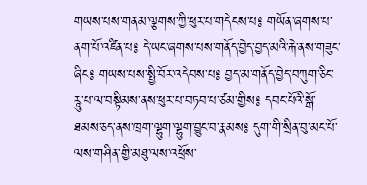གཡས་པས་གནམ་ལྕགས་ཀྱི་ཕུར་པ་གདེངས་པ༔ གཡོན་ཞགས་པ་ནག་པོ་འཛིན་པ༔ དེ་ཡང་ཞགས་པས་གནོད་བྱེད་བྱད་མའི་རྐེ་ནས་གཟུང་ཞིང༔ གཡས་པས་སྤྱི་བོར་འདེབས་པ༔ བྱད་མ་གནོད་བྱེད་བཀུག་ཅིང་རཱུ་པ་ལ་བསྟིམས་ནས་ཕུར་པ་བཏབ་པ་ཙམ་གྱིས༔ དབང་པོའི་སྒོ་ཐམས་ཅད་ནས་ཁྲག་ལྷུག་ལྷུག་བྱུང་བ་རྣམས༔ དུག་གི་སྲིན་བུ་མང་པོ་ལས་གཤིན་གྱི་མཐུ་ལས་འཕྲོས་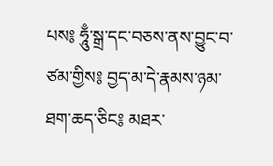པས༔ ཧཱུྃ་སྒྲ་དང་བཅས་ནས་བྱུང་བ་ཙམ་གྱིས༔ བྱད་མ་དེ་རྣམས་ཉམ་ཐག་ཆད་ཅིང༔ མཐར་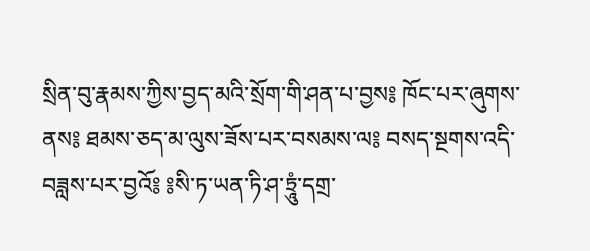སྲིན་བུ་རྣམས་ཀྱིས་བྱད་མའི་སྲོག་གི་ཤན་པ་བྱས༔ ཁོང་པར་ཞུགས་ནས༔ ཐམས་ཅད་མ་ལུས་ཟོས་པར་བསམས་ལ༔ བསད་སྔགས་འདི་བཟླས་པར་བྱའོ༔ ༔སི་ཏ་ཡན་ཏི་ཤ་ཏྲཱུཾ་དགྲ་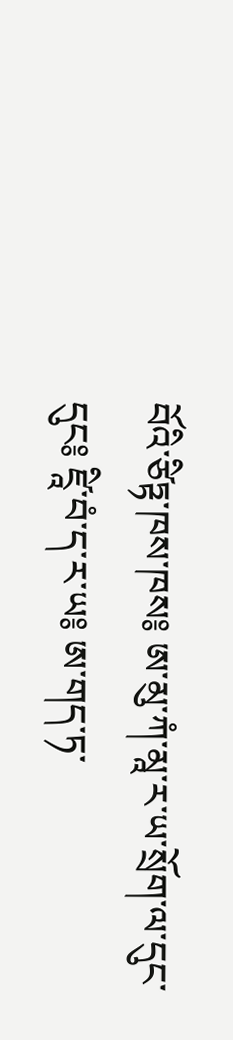བོའི་ཙིཏྟ་ཁས་ཁས༔ ཨ་མུ་ཀཾ་མཱ་ར་ཡ་སྲོག་ལ་དུང་དུང༔ ཛཱི་བཾ་ད་ར་ཡ༔ ཨ་གད་ཏ་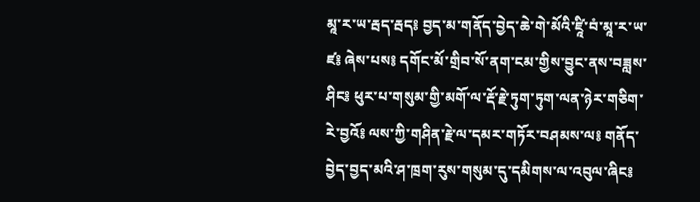མཱ་ར་ཡ་རྦད་རྦད༔ བྱད་མ་གནོད་བྱེད་ཆེ་གེ་མོའི་ཛཱི་བཾ་མཱ་ར་ཡ་ཛ༔ ཞེས་པས༔ དགོང་མོ་གྲིབ་སོ་ནག་ངམ་གྱིས་བྱུང་ནས་བཟླས་ཤིང༔ ཕུར་པ་གསུམ་གྱི་མགོ་ལ་རྡོ་རྗེ་ཏུག་ཏུག་ལན་ཉེར་གཅིག་རེ་བྱའོ༔ ལས་ཀྱི་གཤིན་རྗེ་ལ་དམར་གཏོར་བཤམས་ལ༔ གནོད་བྱེད་བྱད་མའི་ཤ་ཁྲག་རུས་གསུམ་དུ་དམིགས་ལ་འབུལ་ཞིང༔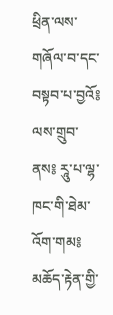ཕྲིན་ལས་གཞོལ་བ་དང་བསྟབ་པ་བྱའོ༔ ལས་གྲུབ་ནས༔ རཱུ་པ་ལྷ་ཁང་གི་ཐེམ་འོག་གམ༔ མཆོད་རྟེན་གྱི་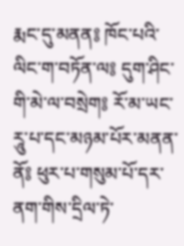རྨང་དུ་མནན༔ ཁོང་པའི་ལིང་ག་བཏོན་ལ༔ དུག་ཤིང་གི་མེ་ལ་བསྲེག༔ རོ་མ་ཡང་རཱུ་པ་དང་མཉམ་པོར་མནན་ནོ༔ ཕུར་པ་གསུམ་པོ་དར་ནག་གིས་དྲིལ་ཏེ་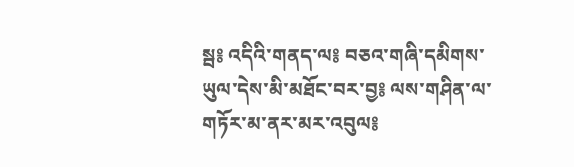སྦ༔ འདིའི་གནད་ལ༔ བཅའ་གཞི་དམིགས་ཡུལ་དེས་མི་མཐོང་བར་བྱ༔ ལས་གཤིན་ལ་གཏོར་མ་ནར་མར་འབུལ༔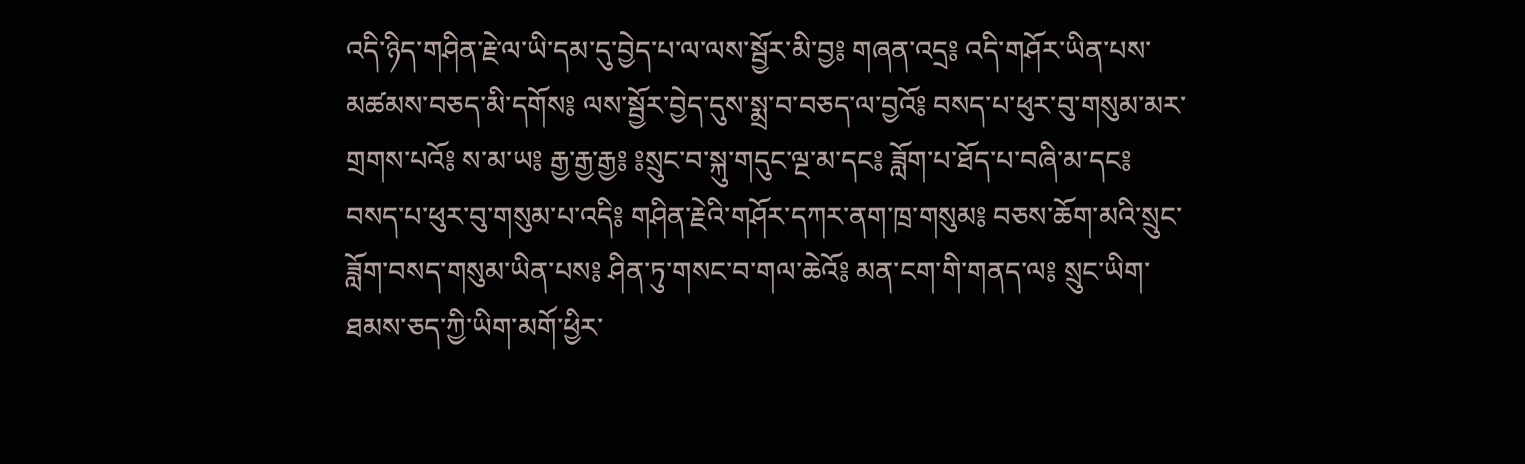འདི་ཉིད་གཤིན་རྗེ་ལ་ཡི་དམ་དུ་བྱེད་པ་ལ་ལས་སྦྱོར་མི་བྱ༔ གཞན་འདྲ༔ འདི་གཤོར་ཡིན་པས་མཚམས་བཅད་མི་དགོས༔ ལས་སྦྱོར་བྱེད་དུས་སྨྲ་བ་བཅད་ལ་བྱའོ༔ བསད་པ་ཕུར་བུ་གསུམ་མར་གྲགས་པའོ༔ ས་མ་ཡ༔ རྒྱ་རྒྱ་རྒྱ༔ ༔སྲུང་བ་སྐུ་གདུང་ལྔ་མ་དང༔ ཟློག་པ་ཐོད་པ་བཞི་མ་དང༔ བསད་པ་ཕུར་བུ་གསུམ་པ་འདི༔ གཤིན་རྗེའི་གཤོར་དཀར་ནག་ཁྲ་གསུམ༔ བཅས་ཆོག་མའི་སྲུང་ཟློག་བསད་གསུམ་ཡིན་པས༔ ཤིན་ཏུ་གསང་བ་གལ་ཆེའོ༔ མན་ངག་གི་གནད་ལ༔ སྲུང་ཡིག་ཐམས་ཅད་ཀྱི་ཡིག་མགོ་ཕྱིར་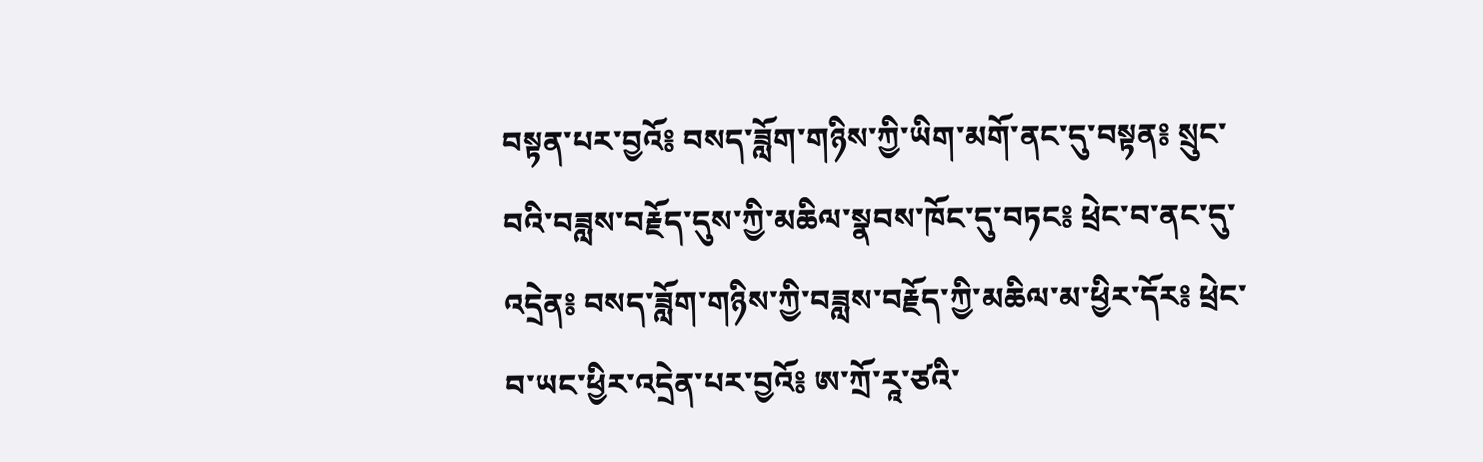བསྟན་པར་བྱའོ༔ བསད་ཟློག་གཉིས་ཀྱི་ཡིག་མགོ་ནང་དུ་བསྟན༔ སྲུང་བའི་བཟླས་བརྗོད་དུས་ཀྱི་མཆིལ་སྣབས་ཁོང་དུ་བཏང༔ ཕྲེང་བ་ནང་དུ་འདྲེན༔ བསད་ཟློག་གཉིས་ཀྱི་བཟླས་བརྗོད་ཀྱི་མཆིལ་མ་ཕྱིར་དོར༔ ཕྲེང་བ་ཡང་ཕྱིར་འདྲེན་པར་བྱའོ༔ ཨ་ཀྲོ་རཱ་ཙའི་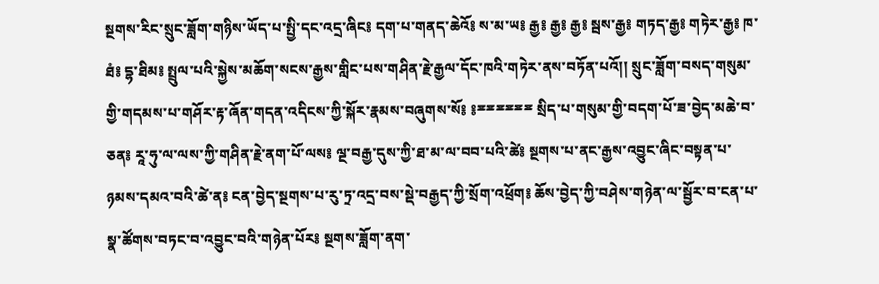སྔགས་རིང་སྲུང་ཟློག་གཉིས་ཡོད་པ་སྤྱི་དང་འདྲ་ཞིང༔ དག་པ་གནད་ཆེའོ༔ ས་མ་ཡ༔ རྒྱ༔ རྒྱ༔ རྒྱ༔ སྦས་རྒྱ༔ གཏད་རྒྱ༔ གཏེར་རྒྱ༔ ཁ་ཐཾ༔ དྷ་ཐིམ༔ སྤྲུལ་པའི་སྐྱེས་མཆོག་སངས་རྒྱས་གླིང་པས་གཤིན་རྗེ་རྒྱལ་དོང་ཁའི་གཏེར་ནས་བཏོན་པའོ།། སྲུང་ཟློག་བསད་གསུམ་གྱི་གདམས་པ་གཤོར་རྟ་ཞོན་གདན་འདིངས་ཀྱི་སྐོར་རྣམས་བཞུགས་སོ༔ ༔ྈྈྈྈྈྈ སྲིད་པ་གསུམ་གྱི་བདག་པོ་ཟ་བྱེད་མཆེ་བ་ཅན༔ རཱ་ཧུ་ལ་ལས་ཀྱི་གཤིན་རྗེ་ནག་པོ་ལས༔ ལྔ་བརྒྱ་དུས་ཀྱི་ཐ་མ་ལ་བབ་པའི་ཚེ༔ སྔགས་པ་ནང་རྒྱས་འབྱུང་ཞིང་བསྟན་པ་ཉམས་དམའ་བའི་ཚེ་ན༔ ངན་བྱེད་སྔགས་པ་རུ་ཏྲ་འདྲ་བས་སྡེ་བརྒྱད་ཀྱི་སྲོག་འཕྲོག༔ ཆོས་བྱེད་ཀྱི་བཤེས་གཉེན་ལ་སྦྱོར་བ་ངན་པ་སྣ་ཚོགས་བཏང་བ་འབྱུང་བའི་གཉེན་པོར༔ སྔགས་ཟློག་ནག་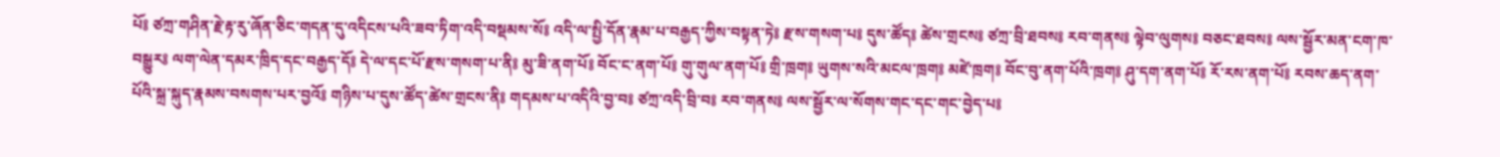པོ༔ ཙཀྲ་གཤིན་རྗེ་རྟ་རུ་ཞོན་ཅིང་གདན་དུ་འདིངས་པའི་ཟབ་ཏིག་འདི་བསྡམས་སོ༔ འདི་ལ་སྤྱི་དོན་རྣམ་པ་བརྒྱད་ཀྱིས་བསྟན་ཏེ༔ རྫས་གསག་པ༔ དུས་ཚོད༔ ཚེས་གྲངས༔ ཙཀྲ་བྲི་ཐབས༔ རབ་གནས༔ ལྟེབ་ལུགས༔ བཅང་ཐབས༔ ལས་སྦྱོར་མན་ངག་ཁ་བསྒྱུར༔ ལག་ལེན་དམར་ཁྲིད་དང་བརྒྱད་དོ༔ དེ་ལ་དང་པོ་རྫས་གསག་པ་ནི༔ མུ་ཟི་ནག་པོ༔ བོང་ང་ནག་པོ༔ གུ་གུལ་ནག་པོ༔ གྲི་ཁྲག༔ ཡུགས་སའི་མངལ་ཁྲག༔ མཛེ་ཁྲག༔ བོང་བུ་ནག་པོའི་ཁྲག༔ ཤུ་དག་ནག་པོ༔ རོ་རས་ནག་པོ༔ རབས་ཆད་ནག་པོའི་སྐྲ་སྐུད་རྣམས་བསགས་པར་བྱའོ༔ གཉིས་པ་དུས་ཚོད་ཚེས་གྲངས་ནི༔ གདམས་པ་འདིའི་བྱ་བ༔ ཙཀྲ་འདི་བྲི་བ༔ རབ་གནས༔ ལས་སྦྱོར་ལ་སོགས་གང་དང་གང་བྱེད་པ༔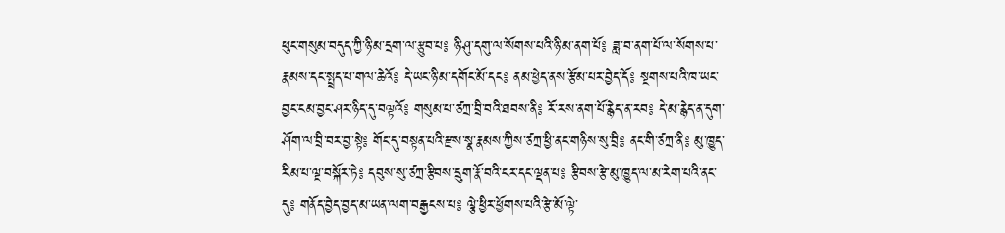ཕུང་གསུམ་བདུད་ཀྱི་ཉི་མ་དྲག་ལ་རྩུབ་པ༔ ཉི་ཤུ་དགུ་ལ་སོགས་པའི་ཉི་མ་ནག་པོ༔ ཟླ་བ་ནག་པོ་ལ་སོགས་པ་རྣམས་དང་སྤྲད་པ་གལ་ཆེའོ༔ དེ་ཡང་ཉི་མ་དགོང་མོ་དང༔ ནམ་ཕྱེད་ནས་རྩོམ་པར་བྱེད་དོ༔ སྔགས་པའི་ཁ་ཡང་བྱང་ངམ་བྱང་ཤར་ཉིད་དུ་བལྟའོ༔ གསུམ་པ་ཙཀྲ་བྲི་བའི་ཐབས་ནི༔ རོ་རས་ནག་པོ་རྙེད་ན་རབ༔ དེ་མ་རྙེད་ན་དུག་ཤོག་ལ་བྲི་བར་བྱ་སྟེ༔ གོང་དུ་བསྟན་པའི་རྫས་སྣ་རྣམས་ཀྱིས་ཙཀྲ་ཕྱི་ནང་གཉིས་སུ་བྲི༔ ནང་གི་ཙཀྲ་ནི༔ མུ་ཁྱུད་རིམ་པ་ལྔ་བསྐོར་ཏེ༔ དབུས་སུ་ཙཀྲ་རྩིབས་དྲུག་རྣོ་བའི་ངར་དང་ལྡན་པ༔ རྩིབས་རྩེ་མུ་ཁྱུད་ལ་མ་རེག་པའི་ནང་དུ༔ གནོད་བྱེད་བྱད་མ་ཡན་ལག་བརྒྱངས་པ༔ ལྕེ་ཕྱིར་ཕྱོགས་པའི་རྩེ་མོ་ལྟེ་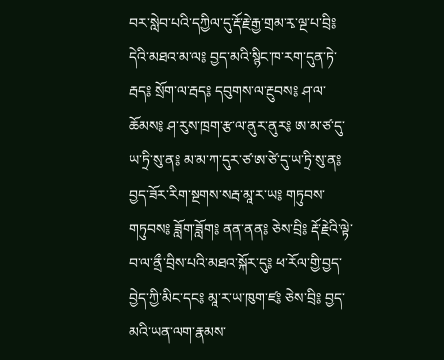བར་སླེབ་པའི་དཀྱིལ་དུ་རྡོ་རྗེ་རྒྱ་གྲམ་རྭ་ལྔ་པ་བྲི༔ དེའི་མཐའ་མ་ལ༔ བྱད་མའི་སྙིང་ཁ་རག་དུན་ཏེ་རྦད༔ སྲོག་ལ་རྦད༔ དབུགས་ལ་རྔུབས༔ ཤ་ལ་ཆོམས༔ ཤ་རུས་ཁྲག་རྩ་ལ་ནུར་ནུར༔ ཨ་མ་ཙ་དུ་ཡ་ཏྲི་སུ་ན༔ མ་མ་ཀ་དུར་ཙ་ཨ་ཙེ་དུ་ཡ་ཏྲི་སུ་ན༔ བྱད་ཟོར་རིག་སྔགས་སརྦ་མཱ་ར་ཡ༔ གཏུབས་གཏུབས༔ ཟློག་ཟློག༔ ནན་ནན༔ ཅེས་བྲི༔ རྡོ་རྗེའི་ལྟེ་བ་ལ་ནྲྀ་བྲིས་པའི་མཐའ་སྐོར་དུ༔ ཕ་རོལ་གྱི་བྱད་བྱེད་ཀྱི་མིང་དང༔ མཱ་ར་ཡ་ཁུག་ཛ༔ ཅེས་བྲི༔ བྱད་མའི་ཡན་ལག་རྣམས་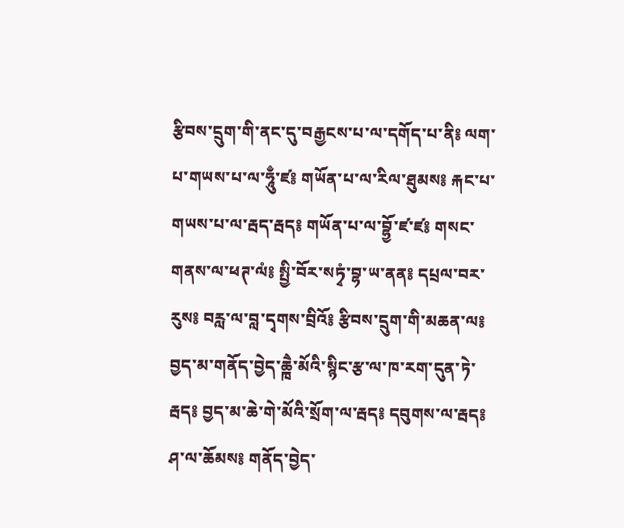རྩིབས་དྲུག་གི་ནང་དུ་བརྒྱངས་པ་ལ་དགོད་པ་ནི༔ ལག་པ་གཡས་པ་ལ་ཧཱུྃ་ཛ༔ གཡོན་པ་ལ་རིལ་ཐུམས༔ རྐང་པ་གཡས་པ་ལ་རྦད་རྦད༔ གཡོན་པ་ལ་བྷྱོ་ཛ་ཛ༔ གསང་གནས་ལ་ཕཊ་ལཾ༔ སྤྱི་བོར་སཏྭཾ་བྷ་ཡ་ནན༔ དཔྲལ་བར་རུས༔ བརླ་ལ་བླ་དྭགས་བྲིའོ༔ རྩིབས་དྲུག་གི་མཆན་ལ༔ བྱད་མ་གནོད་བྱེད་ཆྑཻ་མོའི་སྙིང་རྩ་ལ་ཁ་རག་དུན་ཏེ་རྦད༔ བྱད་མ་ཆེ་གེ་མོའི་སྲོག་ལ་རྦད༔ དབུགས་ལ་རྦད༔ ཤ་ལ་ཆོམས༔ གནོད་བྱེད་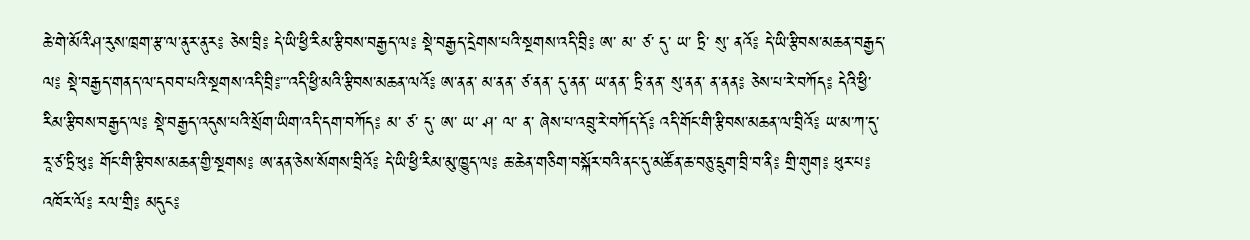ཆེ་གེ་མོའི་ཤ་རུས་ཁྲག་རྩ་ལ་ནུར་ནུར༔ ཅེས་བྲི༔ དེ་ཡི་ཕྱི་རིམ་རྩིབས་བརྒྱད་ལ༔ སྡེ་བརྒྱད་དྲེགས་པའི་སྔགས་འདི་བྲི༔ ཨ་ མ་ ཙ་ དུ་ ཡ་ ཏྲི་ སུ་ ནའོ༔ དེ་ཡི་རྩིབས་མཆན་བརྒྱད་ལ༔ སྡེ་བརྒྱད་གནད་ལ་དབབ་པའི་སྔགས་འདི་བྲི༔་་་འདི་ཕྱི་མའི་རྩིབས་མཆན་ལའོ༔ ཨ་ནན་ མ་ནན་ ཙ་ནན་ དུ་ནན་ ཡ་ནན་ ཏྲི་ནན་ སུ་ནན་ ན་ནན༔ ཅེས་པ་རེ་བཀོད༔ དེའི་ཕྱི་རིམ་རྩིབས་བརྒྱད་ལ༔ སྡེ་བརྒྱད་འདུས་པའི་སྲོག་ཡིག་འདི་དག་བཀོད༔ མ་ ཙ་ དུ་ ཨ་ ཡ་ ཤ་ ལ་ ན་ ཞེས་པ་འབྲུ་རེ་བཀོད་དོ༔ འདི་གོང་གི་རྩིབས་མཆན་ལ་བྲིའོ༔ ཡ་མ་ཀ་དུ་རཱ་ཙ་ཏྲི་ཕུ༔ གོང་གི་རྩིབས་མཆན་གྱི་སྔགས༔ ཨ་ནན་ཅེས་སོགས་བྲིའོ༔ དེ་ཡི་ཕྱི་རིམ་མུ་ཁྱུད་ལ༔ ཆ་ཆེན་གཅིག་བསྐོར་བའི་ནང་དུ་མཚོན་ཆ་བཅུ་དྲུག་བྲི་བ་ནི༔ གྲི་གུག༔ ཕུར་པ༔ འཁོར་ལོ༔ རལ་གྲི༔ མདུང༔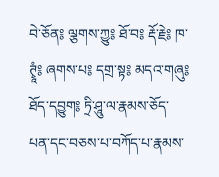བེ་ཅོན༔ ལྕགས་ཀྱུ༔ ཐོ་བ༔ རྡོ་རྗེ༔ ཁ་ཊྭཱཾ༔ ཞགས་པ༔ དགྲ་སྟ༔ མདའ་གཞུ༔ ཐོད་དབྱུག༔ ཏྲི་ཤཱུ་ལ་རྣམས་ཅོད་པན་དང་བཅས་པ་བཀོད་པ་རྣམས་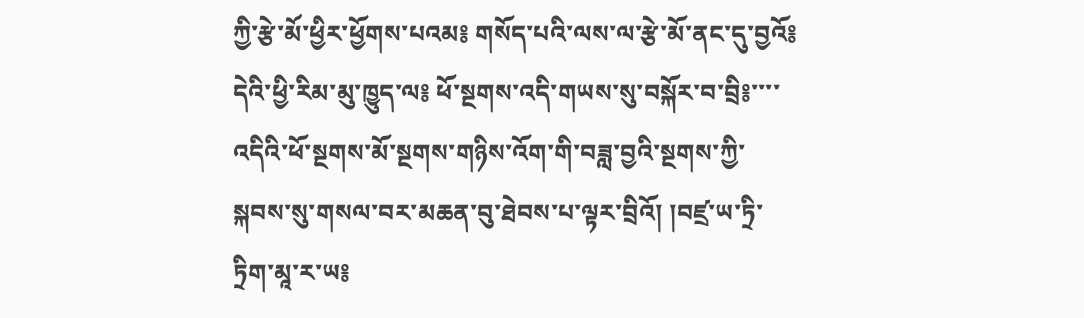ཀྱི་རྩེ་མོ་ཕྱིར་ཕྱོགས་པའམ༔ གསོད་པའི་ལས་ལ་རྩེ་མོ་ནང་དུ་བྱའོ༔ དེའི་ཕྱི་རིམ་མུ་ཁྱུད་ལ༔ ཕོ་སྔགས་འདི་གཡས་སུ་བསྐོར་བ་བྲི༔་་་་འདིའི་ཕོ་སྔགས་མོ་སྔགས་གཉིས་འོག་གི་བཟླ་བྱའི་སྔགས་ཀྱི་སྐབས་སུ་གསལ་བར་མཆན་བུ་ཐེབས་པ་ལྟར་བྲིའོ། །བཛྲ་ཡ་ཏྲི་ཏྲིག་མཱ་ར་ཡ༔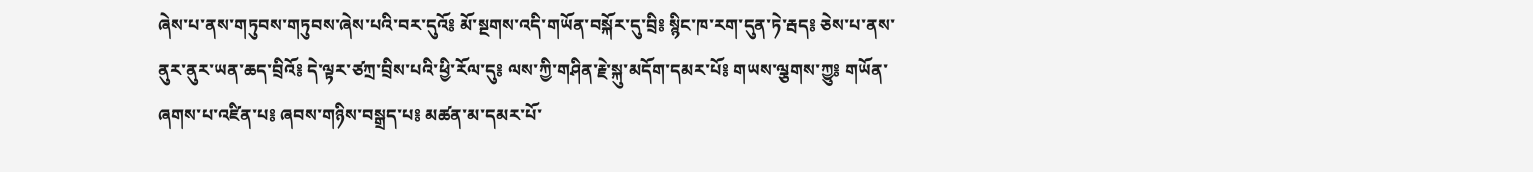ཞེས་པ་ནས་གཏུབས་གཏུབས་ཞེས་པའི་བར་དུའོ༔ མོ་སྔགས་འདི་གཡོན་བསྐོར་དུ་བྲི༔ སྙིང་ཁ་རག་དུན་ཏེ་རྦད༔ ཅེས་པ་ནས་ནུར་ནུར་ཡན་ཆད་བྲིའོ༔ དེ་ལྟར་ཙཀྲ་བྲིས་པའི་ཕྱི་རོལ་དུ༔ ལས་ཀྱི་གཤིན་རྗེ་སྐུ་མདོག་དམར་པོ༔ གཡས་ལྕགས་ཀྱུ༔ གཡོན་ཞགས་པ་འཛིན་པ༔ ཞབས་གཉིས་བསྒྲད་པ༔ མཚན་མ་དམར་པོ་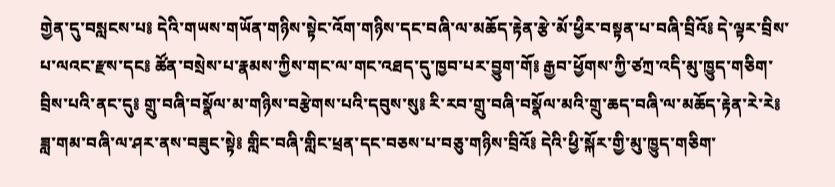གྱེན་དུ་བསླངས་པ༔ དེའི་གཡས་གཡོན་གཉིས་སྟེང་འོག་གཉིས་དང་བཞི་ལ་མཆོད་རྟེན་རྩེ་མོ་ཕྱིར་བསྟན་པ་བཞི་བྲིའོ༔ དེ་ལྟར་བྲིས་པ་ལའང་རྫས་དང༔ ཚོན་བསྲེས་པ་རྣམས་ཀྱིས་གང་ལ་གང་འཐད་དུ་ཁྱབ་པར་བྱུག་གོ༔ རྒྱབ་ཕྱོགས་ཀྱི་ཙཀྲ་འདི་མུ་ཁྱུད་གཅིག་བྲིས་པའི་ནང་དུ༔ གྲུ་བཞི་བསྣོལ་མ་གཉིས་བརྩེགས་པའི་དབུས་སུ༔ རི་རབ་གྲུ་བཞི་བསྣོལ་མའི་གྲུ་ཆད་བཞི་ལ་མཆོད་རྟེན་རེ་རེ༔ ཟླ་གམ་བཞི་ལ་ཤར་ནས་བཟུང་སྟེ༔ གླིང་བཞི་གླིང་ཕྲན་དང་བཅས་པ་བཅུ་གཉིས་བྲིའོ༔ དེའི་ཕྱི་སྐོར་གྱི་མུ་ཁྱུད་གཅིག་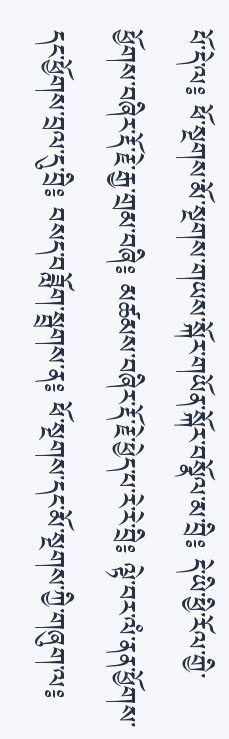པོ་དེ་ལ༔ ཕོ་སྔགས་མོ་སྔགས་གཡས་སྐོར་གཡོན་སྐོར་བསྣོལ་མ་བྲི༔ དེ་ཡི་ཕྱི་རོལ་གྱི་ཕྱོགས་བཞིར་རྡོ་རྗེ་རྒྱ་གྲམ་བཞི༔ མཚམས་བཞིར་རྡོ་རྗེ་ཕྱེད་པ་རེ་རེ་བྲི༔ ལྟེ་བར་ལཾ་ནན་ཕྱོགས་དང་ཕྱོགས་བྲལ་དུ་བྲི༔ བསད་བཟློག་སྦྲགས་ན༔ ཕོ་སྔགས་དང་མོ་སྔགས་ཀྱི་གཞུག་ལ༔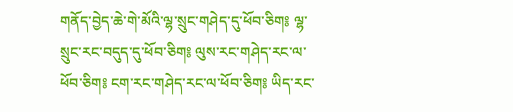གནོད་བྱེད་ཆེ་གེ་མོའི་ལྷ་སྲུང་གཤེད་དུ་ཕོབ་ཅིག༔ ལྷ་སྲུང་རང་བདུད་དུ་ཕོབ་ཅིག༔ ལུས་རང་གཤེད་རང་ལ་ཕོབ་ཅིག༔ ངག་རང་གཤེད་རང་ལ་ཕོབ་ཅིག༔ ཡིད་རང་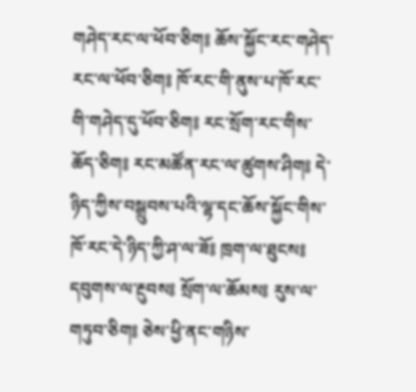གཤེད་རང་ལ་ཕོབ་ཅིག༔ ཆོས་སྐྱོང་རང་གཤེད་རང་ལ་ཕོབ་ཅིག༔ ཁོ་རང་གི་ནུས་པ་ཁོ་རང་གི་གཤེད་དུ་ཕོབ་ཅིག༔ རང་སྲོག་རང་གིས་ཆོད་ཅིག༔ རང་མཚོན་རང་ལ་ཚུགས་ཤིག༔ དེ་ཉིད་ཀྱིས་བསྒྲུབས་པའི་ལྷ་དང་ཆོས་སྐྱོང་གིས་ཁོ་རང་དེ་ཉིད་ཀྱི་ཤ་ལ་ཟོ༔ ཁྲག་ལ་ཐུངས༔ དབུགས་ལ་རྔུབས༔ སྲོག་ལ་ཆོམས༔ རུས་ལ་གཏུབ་ཅིག༔ ཅེས་ཕྱི་ནང་གཉིས་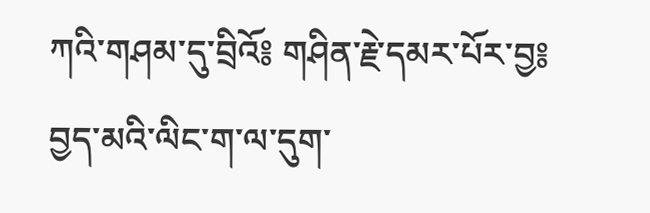ཀའི་གཤམ་དུ་བྲིའོ༔ གཤིན་རྗེ་དམར་པོར་བྱ༔ བྱད་མའི་ལིང་ག་ལ་དུག་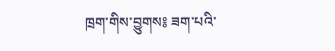ཁྲག་གིས་བྱུགས༔ ཟག་པའི་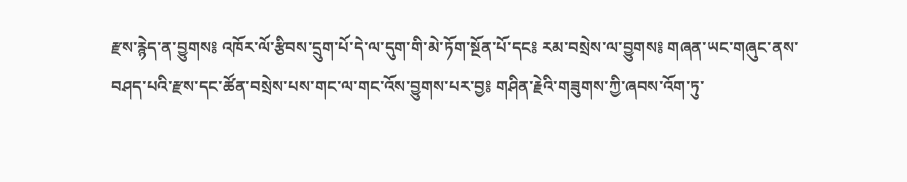རྫས་རྙེད་ན་བྱུགས༔ འཁོར་ལོ་རྩིབས་དྲུག་པོ་དེ་ལ་དུག་གི་མེ་ཏོག་སྔོན་པོ་དང༔ རམ་བསྲེས་ལ་བྱུགས༔ གཞན་ཡང་གཞུང་ནས་བཤད་པའི་རྫས་དང་ཚོན་བསྲེས་པས་གང་ལ་གང་འོས་བྱུགས་པར་བྱ༔ གཤིན་རྗེའི་གཟུགས་ཀྱི་ཞབས་འོག་ཏུ་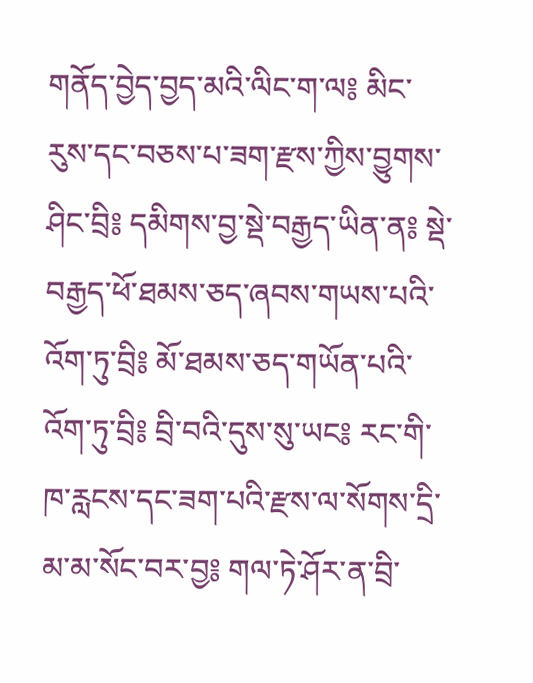གནོད་བྱེད་བྱད་མའི་ལིང་ག་ལ༔ མིང་རུས་དང་བཅས་པ་ཟག་རྫས་ཀྱིས་བྱུགས་ཤིང་བྲི༔ དམིགས་བྱ་སྡེ་བརྒྱད་ཡིན་ན༔ སྡེ་བརྒྱད་ཕོ་ཐམས་ཅད་ཞབས་གཡས་པའི་འོག་ཏུ་བྲི༔ མོ་ཐམས་ཅད་གཡོན་པའི་འོག་ཏུ་བྲི༔ བྲི་བའི་དུས་སུ་ཡང༔ རང་གི་ཁ་རླངས་དང་ཟག་པའི་རྫས་ལ་སོགས་དྲི་མ་མ་སོང་བར་བྱ༔ གལ་ཏེ་ཤོར་ན་བྲི་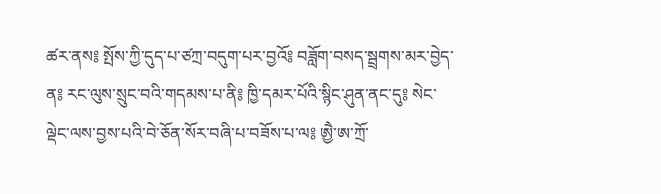ཚར་ནས༔ སྤོས་ཀྱི་དུད་པ་ཙཀྲ་བདུག་པར་བྱའོ༔ བཟློག་བསད་སྦྲགས་མར་བྱེད་ན༔ རང་ལུས་སྲུང་བའི་གདམས་པ་ནི༔ ཁྱི་དམར་པོའི་སྙིང་ཤུན་ནང་དུ༔ སེང་ལྡེང་ལས་བྱས་པའི་བེ་ཅོན་སོར་བཞི་པ་བཟོས་པ་ལ༔ ཨྱཻ་ཨ་ཀྲོ་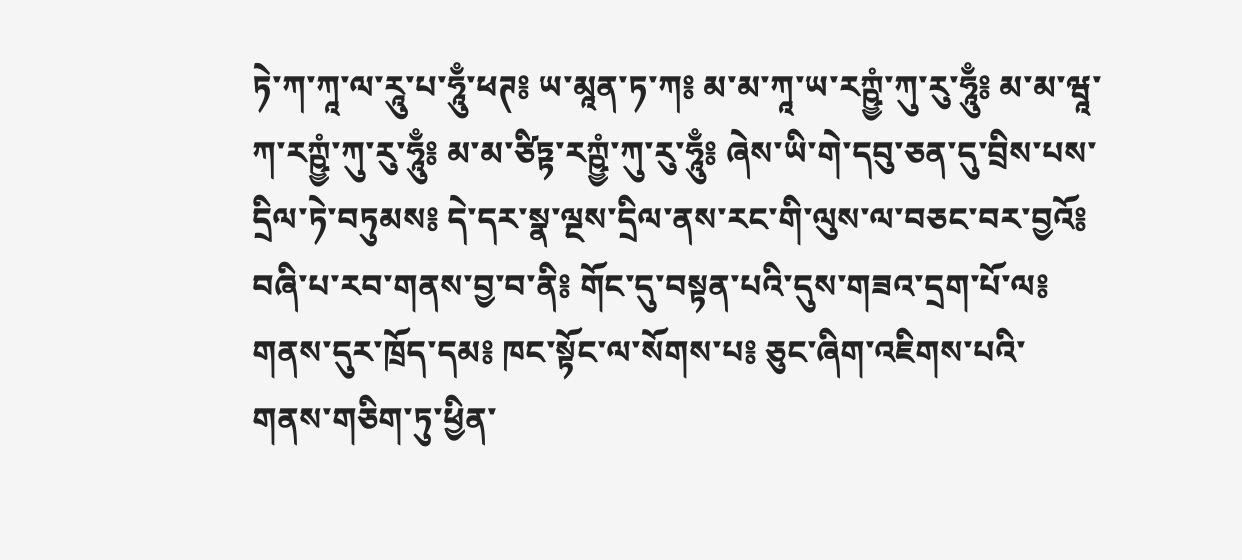ཏེ་ཀ་ཀཱ་ལ་རཱུ་པ་ཧཱུྃ་ཕཊ༔ ཡ་མཱན་ཏ་ཀ༔ མ་མ་ཀཱ་ཡ་རཀྵྱཾ་ཀུ་རུ་ཧཱུྃ༔ མ་མ་ཝཱ་ཀ་རཀྵྱཾ་ཀུ་རུ་ཧཱུྃ༔ མ་མ་ཙིཏྟ་རཀྵྱཾ་ཀུ་རུ་ཧཱུྃ༔ ཞེས་ཡི་གེ་དབུ་ཅན་དུ་བྲིས་པས་དྲིལ་ཏེ་བཏུམས༔ དེ་དར་སྣ་ལྔས་དྲིལ་ནས་རང་གི་ལུས་ལ་བཅང་བར་བྱའོ༔ བཞི་པ་རབ་གནས་བྱ་བ་ནི༔ གོང་དུ་བསྟན་པའི་དུས་གཟའ་དྲག་པོ་ལ༔ གནས་དུར་ཁྲོད་དམ༔ ཁང་སྟོང་ལ་སོགས་པ༔ ཅུང་ཞིག་འཇིགས་པའི་གནས་གཅིག་ཏུ་ཕྱིན་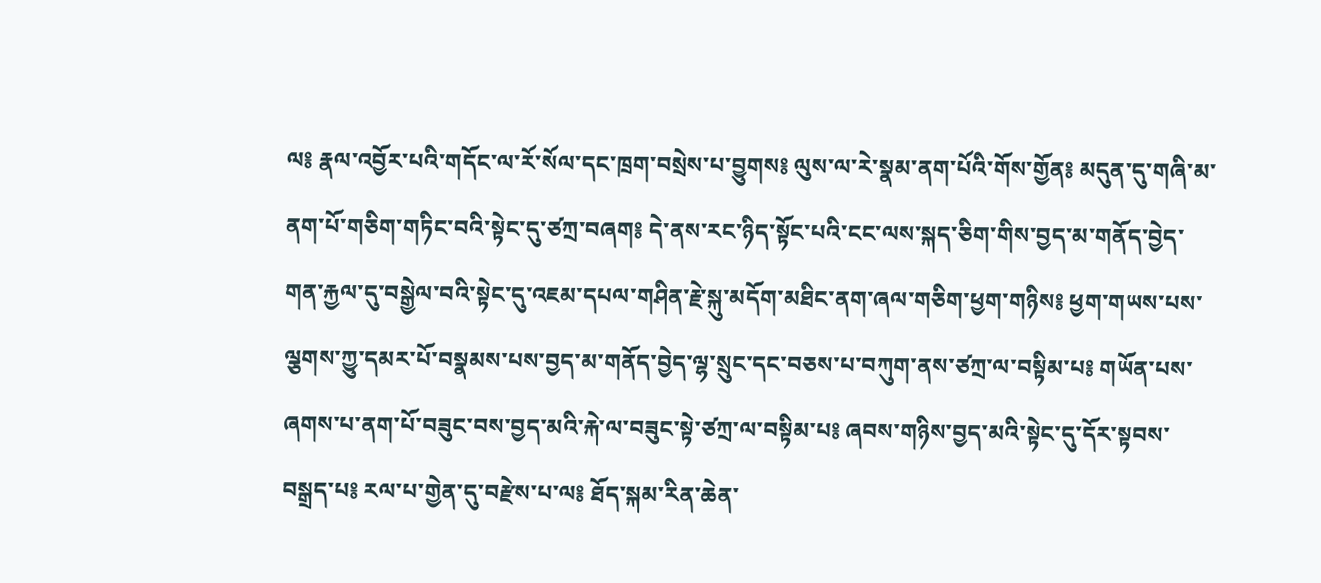ལ༔ རྣལ་འབྱོར་པའི་གདོང་ལ་རོ་སོལ་དང་ཁྲག་བསྲེས་པ་བྱུགས༔ ལུས་ལ་རེ་སྣམ་ནག་པོའི་གོས་གྱོན༔ མདུན་དུ་གཞི་མ་ནག་པོ་གཅིག་གཏིང་བའི་སྟེང་དུ་ཙཀྲ་བཞག༔ དེ་ནས་རང་ཉིད་སྟོང་པའི་ངང་ལས་སྐད་ཅིག་གིས་བྱད་མ་གནོད་བྱེད་གན་རྐྱལ་དུ་བསྒྱེལ་བའི་སྟེང་དུ་འཇམ་དཔལ་གཤིན་རྗེ་སྐུ་མདོག་མཐིང་ནག་ཞལ་གཅིག་ཕྱག་གཉིས༔ ཕྱག་གཡས་པས་ལྕགས་ཀྱུ་དམར་པོ་བསྣམས་པས་བྱད་མ་གནོད་བྱེད་ལྷ་སྲུང་དང་བཅས་པ་བཀུག་ནས་ཙཀྲ་ལ་བསྟིམ་པ༔ གཡོན་པས་ཞགས་པ་ནག་པོ་བཟུང་བས་བྱད་མའི་རྐེ་ལ་བཟུང་སྟེ་ཙཀྲ་ལ་བསྟིམ་པ༔ ཞབས་གཉིས་བྱད་མའི་སྟེང་དུ་དོར་སྟབས་བསྒྲད་པ༔ རལ་པ་གྱེན་དུ་བརྫེས་པ་ལ༔ ཐོད་སྐམ་རིན་ཆེན་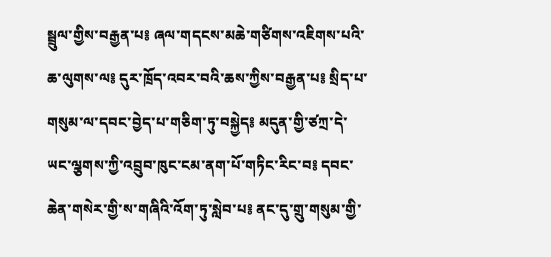སྦྲུལ་གྱིས་བརྒྱན་པ༔ ཞལ་གདངས་མཆེ་གཙིགས་འཇིགས་པའི་ཆ་ལུགས་ལ༔ དུར་ཁྲོད་འབར་བའི་ཆས་ཀྱིས་བརྒྱན་པ༔ སྲིད་པ་གསུམ་ལ་དབང་བྱེད་པ་གཅིག་ཏུ་བསྐྱེད༔ མདུན་གྱི་ཙཀྲ་དེ་ཡང་ལྕགས་ཀྱི་འབྲུབ་ཁུང་ངམ་ནག་པོ་གཏིང་རིང་བ༔ དབང་ཆེན་གསེར་གྱི་ས་གཞིའི་འོག་ཏུ་སླེབ་པ༔ ནང་དུ་གྲུ་གསུམ་གྱི་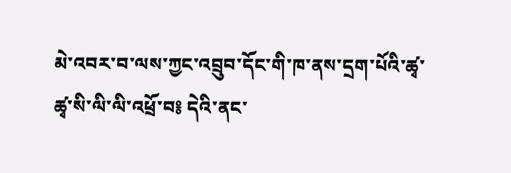མེ་འབར་བ་ལས་ཀྱང་འབྲུབ་དོང་གི་ཁ་ནས་དྲག་པོའི་ཚྭ་ཚྭ་སི་ལི་ལི་འཕྲོ་བ༔ དེའི་ནང་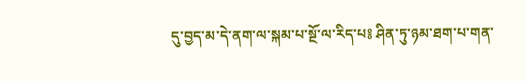དུ་བྱད་མ་དེ་ནག་ལ་སྐམ་པ་སྔོ་ལ་རིད་པ༔ ཤིན་ཏུ་ཉམ་ཐག་པ་གན་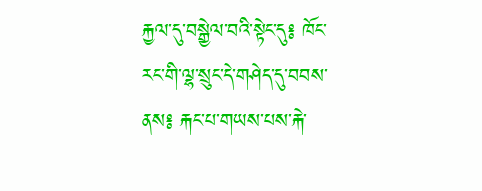རྐྱལ་དུ་བསྒྱེལ་བའི་སྟེང་དུ༔ ཁོང་རང་གི་ལྷ་སྲུང་དེ་གཤེད་དུ་བབས་ནས༔ རྐང་པ་གཡས་པས་རྐེ་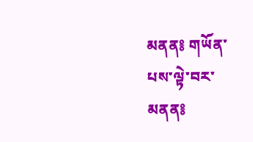མནན༔ གཡོན་པས་ལྟེ་བར་མནན༔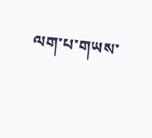ལག་པ་གཡས་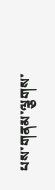པས་གནམ་ལྕགས་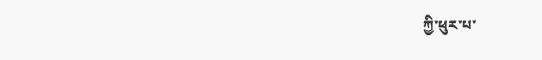ཀྱི་ཕུར་པ་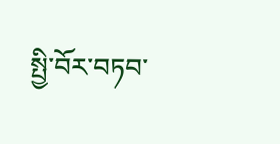སྤྱི་བོར་བཏབ་